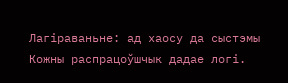Лагіраваньне: ад хаосу да сыстэмы
Кожны распрацоўшчык дадае логі.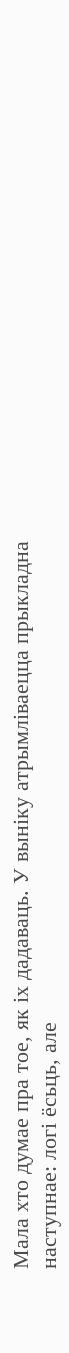Мала хто думае пра тое, як іх дадаваць. У выніку атрымліваецца прыкладна наступнае: логі ёсьць, але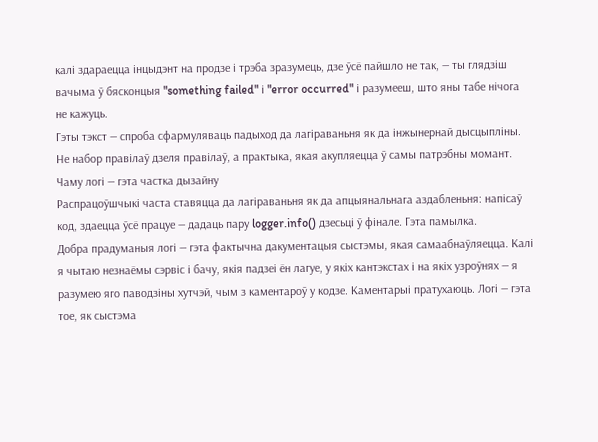калі здараецца інцыдэнт на продзе і трэба зразумець, дзе ўсё пайшло не так, — ты глядзіш вачыма ў бясконцыя "something failed" і "error occurred" і разумееш, што яны табе нічога не кажуць.
Гэты тэкст — спроба сфармуляваць падыход да лагіраваньня як да інжынернай дысцыпліны. Не набор правілаў дзеля правілаў, а практыка, якая акупляецца ў самы патрэбны момант.
Чаму логі — гэта частка дызайну
Распрацоўшчыкі часта ставяцца да лагіраваньня як да апцыянальнага аздабленьня: напісаў код, здаецца ўсё працуе — дадаць пару logger.info() дзесьці ў фінале. Гэта памылка.
Добра прадуманыя логі — гэта фактычна дакументацыя сыстэмы, якая самаабнаўляецца. Калі я чытаю незнаёмы сэрвіс і бачу, якія падзеі ён лагуе, у якіх кантэкстах і на якіх узроўнях — я разумею яго паводзіны хутчэй, чым з каментароў у кодзе. Каментарыі пратухаюць. Логі — гэта тое, як сыстэма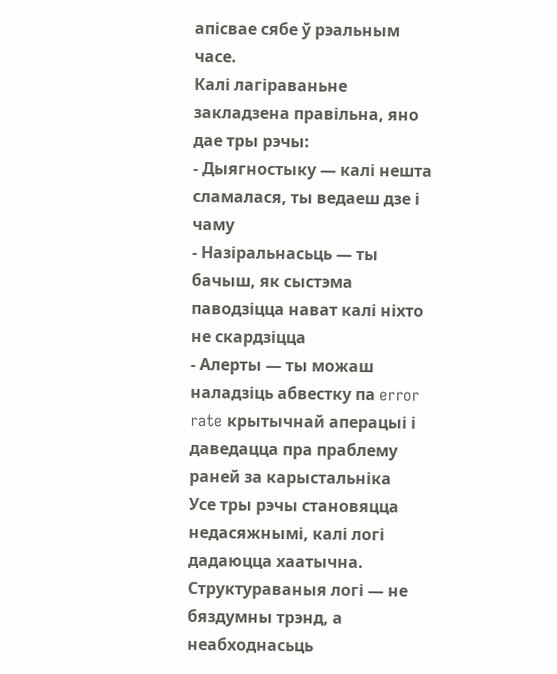апісвае сябе ў рэальным часе.
Калі лагіраваньне закладзена правільна, яно дае тры рэчы:
- Дыягностыку — калі нешта сламалася, ты ведаеш дзе і чаму
- Назіральнасьць — ты бачыш, як сыстэма паводзіцца нават калі ніхто не скардзіцца
- Алерты — ты можаш наладзіць абвестку па error rate крытычнай аперацыі і даведацца пра праблему раней за карыстальніка
Усе тры рэчы становяцца недасяжнымі, калі логі дадаюцца хаатычна.
Структураваныя логі — не бяздумны трэнд, а неабходнасьць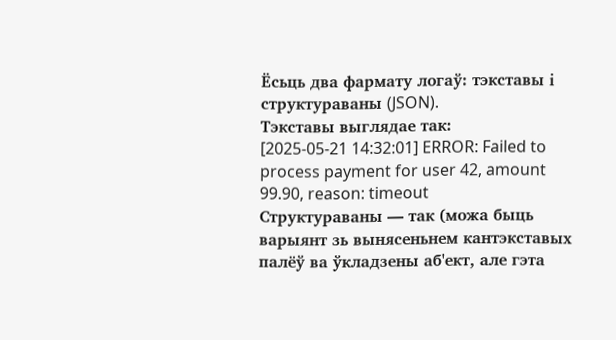Ёсьць два фармату логаў: тэкставы і структураваны (JSON).
Тэкставы выглядае так:
[2025-05-21 14:32:01] ERROR: Failed to process payment for user 42, amount 99.90, reason: timeout
Структураваны — так (можа быць варыянт зь вынясеньнем кантэкставых палёў ва ўкладзены аб'ект, але гэта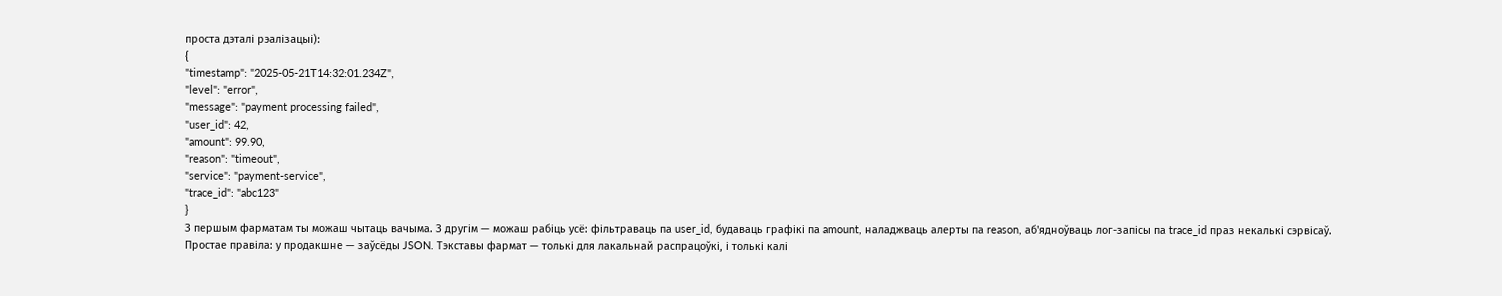проста дэталі рэалізацыі):
{
"timestamp": "2025-05-21T14:32:01.234Z",
"level": "error",
"message": "payment processing failed",
"user_id": 42,
"amount": 99.90,
"reason": "timeout",
"service": "payment-service",
"trace_id": "abc123"
}
З першым фарматам ты можаш чытаць вачыма. З другім — можаш рабіць усё: фільтраваць па user_id, будаваць графікі па amount, наладжваць алерты па reason, аб'ядноўваць лог-запісы па trace_id праз некалькі сэрвісаў.
Простае правіла: у продакшне — заўсёды JSON. Тэкставы фармат — толькі для лакальнай распрацоўкі, і толькі калі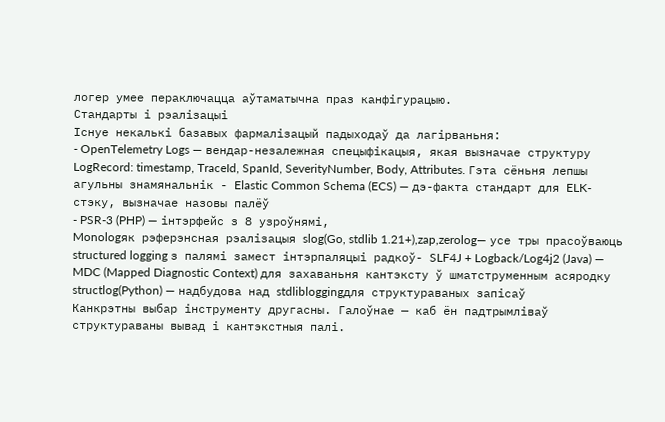логер умее пераключацца аўтаматычна праз канфігурацыю.
Стандарты і рэалізацыі
Існуе некалькі базавых фармалізацый падыходаў да лагірваньня:
- OpenTelemetry Logs — вендар-незалежная спецыфікацыя, якая вызначае структуру
LogRecord: timestamp, TraceId, SpanId, SeverityNumber, Body, Attributes. Гэта сёньня лепшы агульны знамянальнік - Elastic Common Schema (ECS) — дэ-факта стандарт для ELK-стэку, вызначае назовы палёў
- PSR-3 (PHP) — інтэрфейс з 8 узроўнямі,
Monologяк рэферэнсная рэалізацыя slog(Go, stdlib 1.21+),zap,zerolog— усе тры прасоўваюць structured logging з палямі замест інтэрпаляцыі радкоў- SLF4J + Logback/Log4j2 (Java) — MDC (Mapped Diagnostic Context) для захаваньня кантэксту ў шматструменным асяродку
structlog(Python) — надбудова над stdlibloggingдля структураваных запісаў
Канкрэтны выбар інструменту другасны. Галоўнае — каб ён падтрымліваў структураваны вывад і кантэкстныя палі.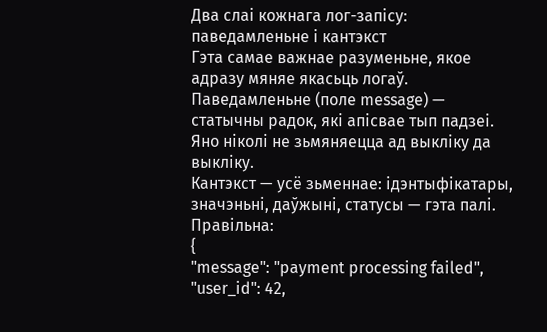Два слаі кожнага лог-запісу: паведамленьне і кантэкст
Гэта самае важнае разуменьне, якое адразу мяняе якасьць логаў.
Паведамленьне (поле message) — статычны радок, які апісвае тып падзеі. Яно ніколі не зьмяняецца ад выкліку да выкліку.
Кантэкст — усё зьменнае: ідэнтыфікатары, значэньні, даўжыні, статусы — гэта палі.
Правільна:
{
"message": "payment processing failed",
"user_id": 42,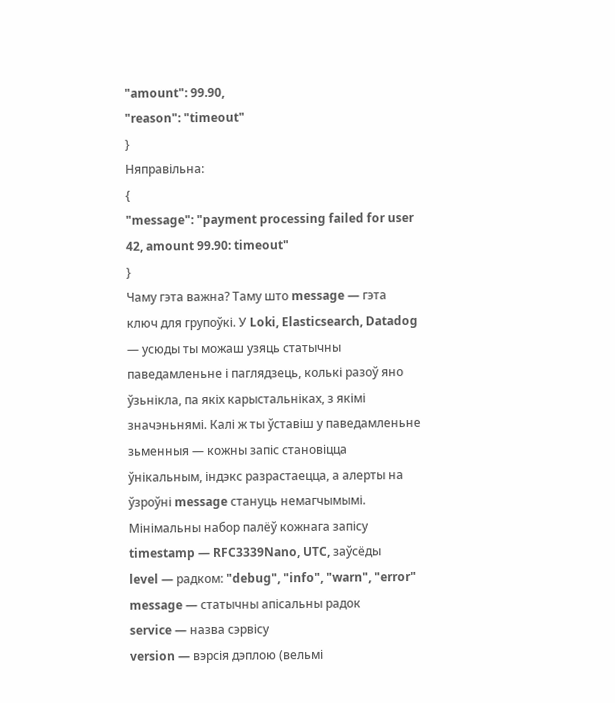"amount": 99.90,
"reason": "timeout"
}
Няправільна:
{
"message": "payment processing failed for user 42, amount 99.90: timeout"
}
Чаму гэта важна? Таму што message — гэта ключ для групоўкі. У Loki, Elasticsearch, Datadog — усюды ты можаш узяць статычны паведамленьне і паглядзець, колькі разоў яно ўзьнікла, па якіх карыстальніках, з якімі значэньнямі. Калі ж ты ўставіш у паведамленьне зьменныя — кожны запіс становіцца ўнікальным, індэкс разрастаецца, а алерты на ўзроўні message стануць немагчымымі.
Мінімальны набор палёў кожнага запісу
timestamp — RFC3339Nano, UTC, заўсёды
level — радком: "debug", "info", "warn", "error"
message — статычны апісальны радок
service — назва сэрвісу
version — вэрсія дэплою (вельмі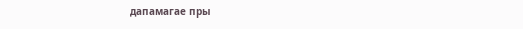дапамагае пры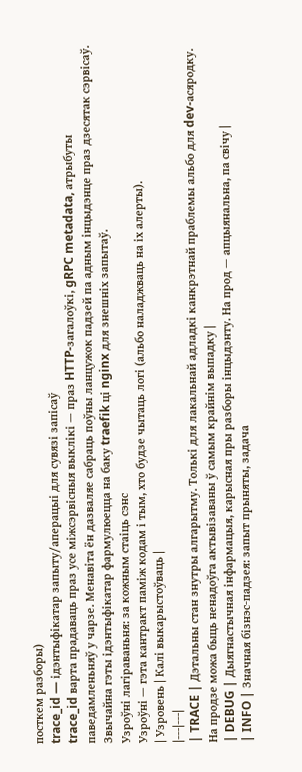посткем разборы)
trace_id — ідэнтыфікатар запыту/аперацыі для сувязі запісаў
trace_id варта прадаваць праз усе міжсэрвісныя выклікі — праз HTTP-загалоўкі, gRPC metadata, атрыбуты паведамленьняў у чарзе. Менавіта ён дазваляе сабраць поўны ланцужок падзей па адным інцыдэнце праз дзесятак сэрвісаў. Звычайна гэты ідэнтыфікатар фармулюецца на баку traefik ці nginx для знешніх запытаў.
Узроўні лагіраваньня: за кожным стаіць сэнс
Узроўні — гэта кантракт паміж кодам і тым, хто будзе чытаць логі (альбо наладжваць на іх алерты).
| Узровень | Калі выкарыстоўваць |
|---|---|
| TRACE | Дэтальны стан знутры алгарытму. Толькі для лакальнай адладкі канкрэтнай праблемы альбо для dev-асяродку. На продзе можа быць ненадоўга актывізаваны ў самым крайнім выпадку |
| DEBUG | Дыягнастычная інфармацыя, карысная пры разборы інцыдэнту. На прод — апцыянальна, па свічу |
| INFO | Значная бізнэс-падзея: запыт прыняты, задача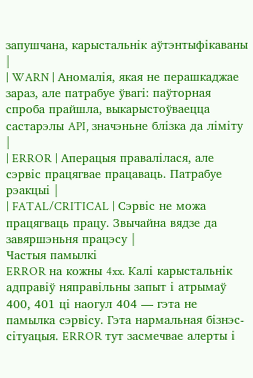запушчана, карыстальнік аўтэнтыфікаваны |
| WARN | Аномалія, якая не перашкаджае зараз, але патрабуе ўвагі: паўторная спроба прайшла, выкарыстоўваецца састарэлы API, значэньне блізка да ліміту |
| ERROR | Аперацыя правалілася, але сэрвіс працягвае працаваць. Патрабуе рэакцыі |
| FATAL/CRITICAL | Сэрвіс не можа працягваць працу. Звычайна вядзе да завяршэньня працэсу |
Частыя памылкі
ERROR на кожны 4xx. Калі карыстальнік адправіў няправільны запыт і атрымаў 400, 401 ці наогул 404 — гэта не памылка сэрвісу. Гэта нармальная бізнэс-сітуацыя. ERROR тут засмечвае алерты і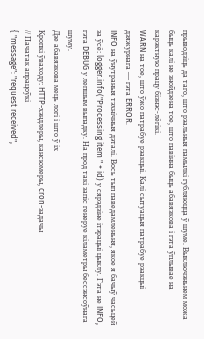прыводзіць да таго, што рэальныя памылкі губляюцца ў шуме. Выключэньнем можа быць калі не знойдзена тое, што павінна быць абавязкова і гэта ўплывае на карэктную працу бізнэс-лёгікі.
WARN на тое, што ўжо патрабуе рэакцыі. Калі сытуацыя патрабуе рэакцыі дзяжурнага — гэта ERROR.
INFO на ўнутраныя тэхнічныя дэталі. Вось тып паведамленьня, якое я бачыў часьцей за ўсё: logger.info("Processing item " + id) у сярэдзіне ітэрацыі цыклу. Гэта не INFO, гэта DEBUG у лепшым выпадку. На прод такі запіс генеруе кіламетры бессэнсоўнага шуму.
Дзе абавязкова мець логі і што ў іх
Кропкі ўваходу: HTTP-хэндлеры, кансюмеры, cron-задачы
// Пачатак апрацоўкі
{ "message": "request received",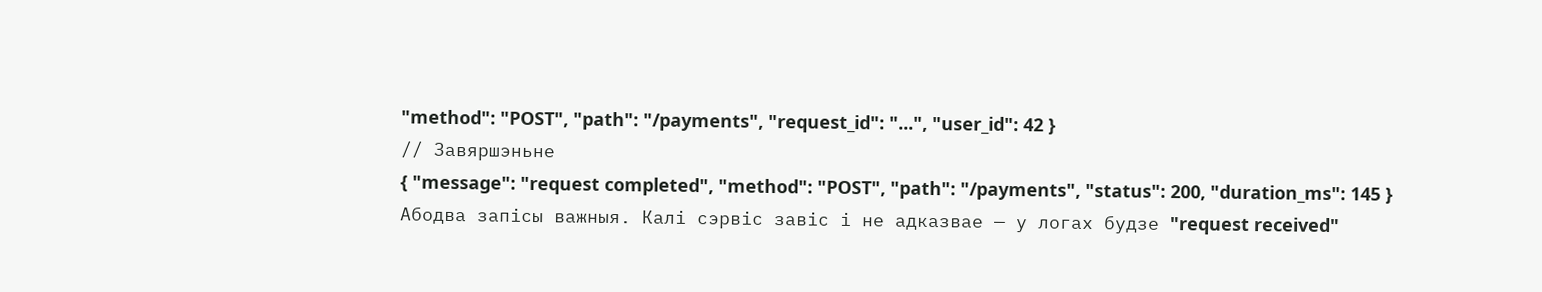"method": "POST", "path": "/payments", "request_id": "...", "user_id": 42 }
// Завяршэньне
{ "message": "request completed", "method": "POST", "path": "/payments", "status": 200, "duration_ms": 145 }
Абодва запісы важныя. Калі сэрвіс завіс і не адказвае — у логах будзе "request received"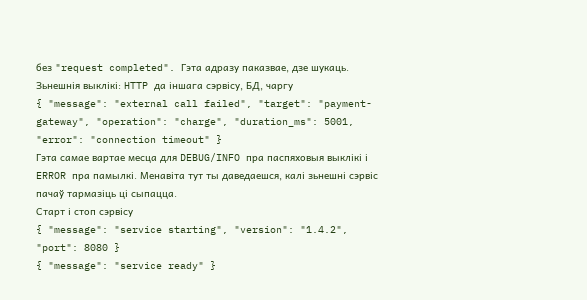без "request completed". Гэта адразу паказвае, дзе шукаць.
Зьнешнія выклікі: HTTP да іншага сэрвісу, БД, чаргу
{ "message": "external call failed", "target": "payment-gateway", "operation": "charge", "duration_ms": 5001, "error": "connection timeout" }
Гэта самае вартае месца для DEBUG/INFO пра паспяховыя выклікі і ERROR пра памылкі. Менавіта тут ты даведаешся, калі зьнешні сэрвіс пачаў тармазіць ці сыпацца.
Старт і стоп сэрвісу
{ "message": "service starting", "version": "1.4.2", "port": 8080 }
{ "message": "service ready" }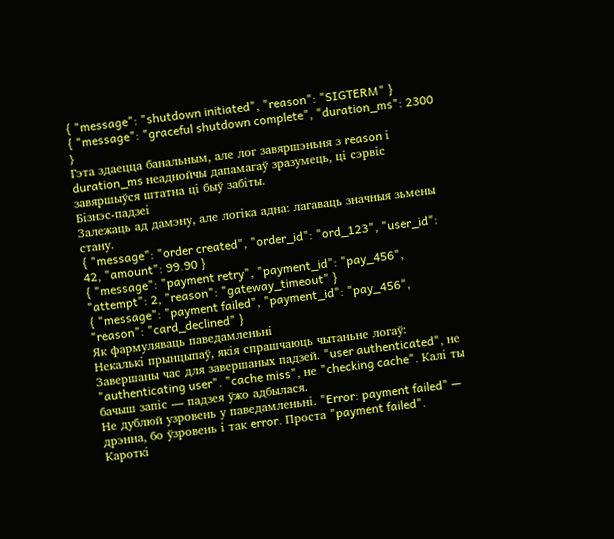{ "message": "shutdown initiated", "reason": "SIGTERM" }
{ "message": "graceful shutdown complete", "duration_ms": 2300 }
Гэта здаецца банальным, але лог завяршэньня з reason і duration_ms неаднойчы дапамагаў зразумець, ці сэрвіс завяршыўся штатна ці быў забіты.
Бізнэс-падзеі
Залежаць ад дамэну, але логіка адна: лагаваць значныя зьмены стану.
{ "message": "order created", "order_id": "ord_123", "user_id": 42, "amount": 99.90 }
{ "message": "payment retry", "payment_id": "pay_456", "attempt": 2, "reason": "gateway_timeout" }
{ "message": "payment failed", "payment_id": "pay_456", "reason": "card_declined" }
Як фармуляваць паведамленьні
Некалькі прынцыпаў, якія спрашчаюць чытаньне логаў:
Завершаны час для завершаных падзей. "user authenticated", не "authenticating user". "cache miss", не "checking cache". Калі ты бачыш запіс — падзея ўжо адбылася.
Не дублюй узровень у паведамленьні. "Error: payment failed" — дрэнна, бо ўзровень і так error. Проста "payment failed".
Кароткі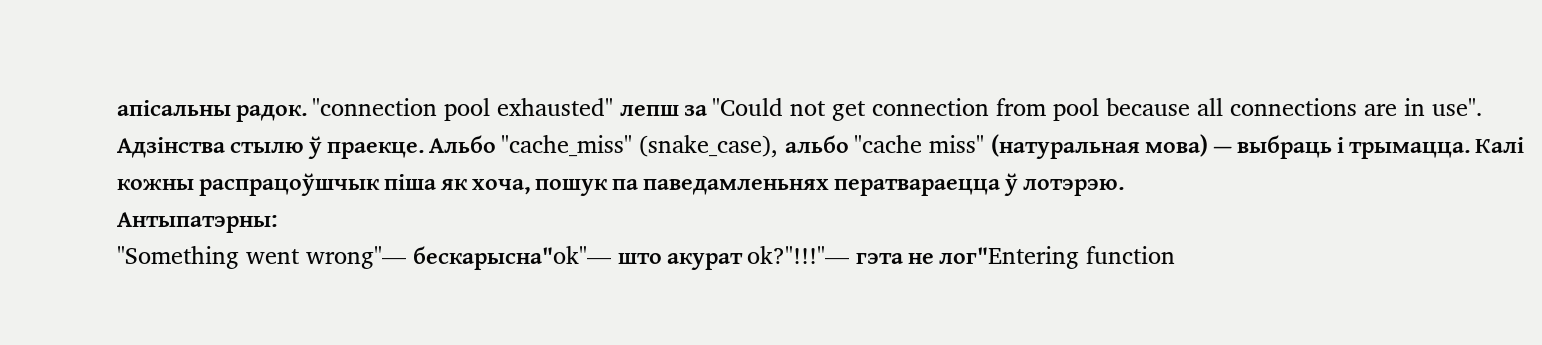апісальны радок. "connection pool exhausted" лепш за "Could not get connection from pool because all connections are in use".
Адзінства стылю ў праекце. Альбо "cache_miss" (snake_case), альбо "cache miss" (натуральная мова) — выбраць і трымацца. Калі кожны распрацоўшчык піша як хоча, пошук па паведамленьнях ператвараецца ў лотэрэю.
Антыпатэрны:
"Something went wrong"— бескарысна"ok"— што акурат ok?"!!!"— гэта не лог"Entering function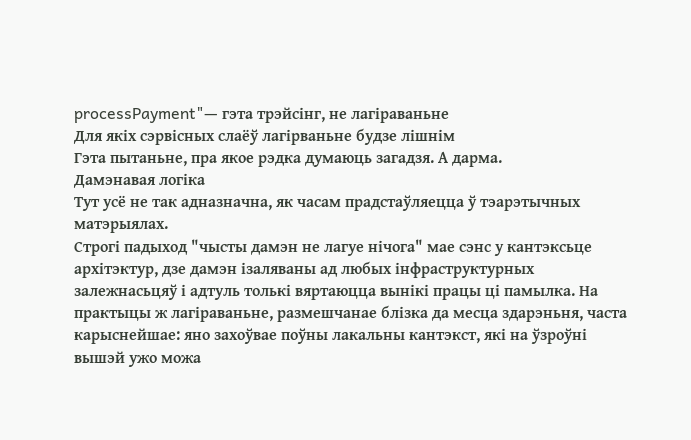processPayment"— гэта трэйсінг, не лагіраваньне
Для якіх сэрвісных слаёў лагірваньне будзе лішнім
Гэта пытаньне, пра якое рэдка думаюць загадзя. А дарма.
Дамэнавая логіка
Тут усё не так адназначна, як часам прадстаўляецца ў тэарэтычных матэрыялах.
Строгі падыход "чысты дамэн не лагуе нічога" мае сэнс у кантэксьце архітэктур, дзе дамэн ізаляваны ад любых інфраструктурных залежнасьцяў і адтуль толькі вяртаюцца вынікі працы ці памылка. На практыцы ж лагіраваньне, размешчанае блізка да месца здарэньня, часта карыснейшае: яно захоўвае поўны лакальны кантэкст, які на ўзроўні вышэй ужо можа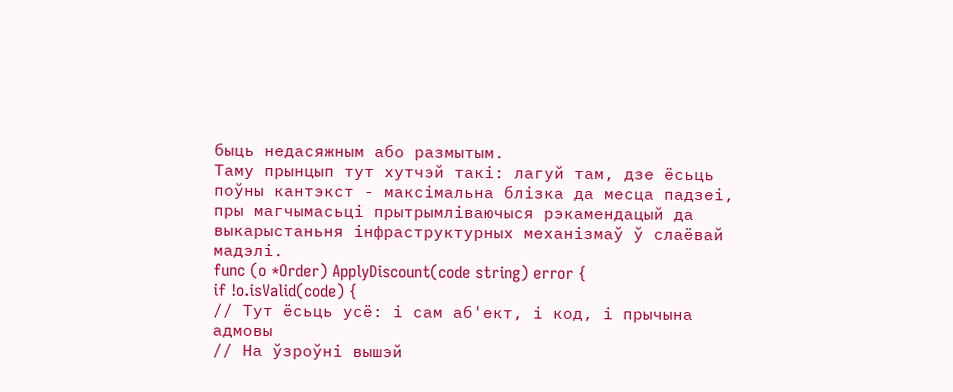быць недасяжным або размытым.
Таму прынцып тут хутчэй такі: лагуй там, дзе ёсьць поўны кантэкст - максімальна блізка да месца падзеі, пры магчымасьці прытрымліваючыся рэкамендацый да выкарыстаньня інфраструктурных механізмаў ў слаёвай мадэлі.
func (o *Order) ApplyDiscount(code string) error {
if !o.isValid(code) {
// Тут ёсьць усё: і сам аб'ект, і код, і прычына адмовы
// На ўзроўні вышэй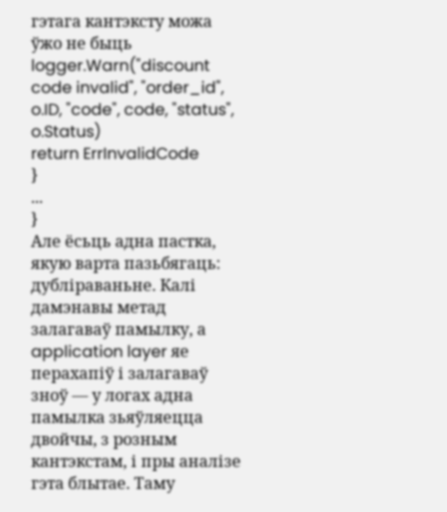гэтага кантэксту можа ўжо не быць
logger.Warn("discount code invalid", "order_id", o.ID, "code", code, "status", o.Status)
return ErrInvalidCode
}
...
}
Але ёсьць адна пастка, якую варта пазьбягаць: дубліраваньне. Калі дамэнавы метад залагаваў памылку, а application layer яе перахапіў і залагаваў зноў — у логах адна памылка зьяўляецца двойчы, з розным кантэкстам, і пры аналізе гэта блытае. Таму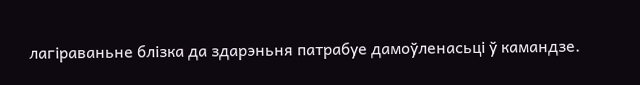лагіраваньне блізка да здарэньня патрабуе дамоўленасьці ў камандзе.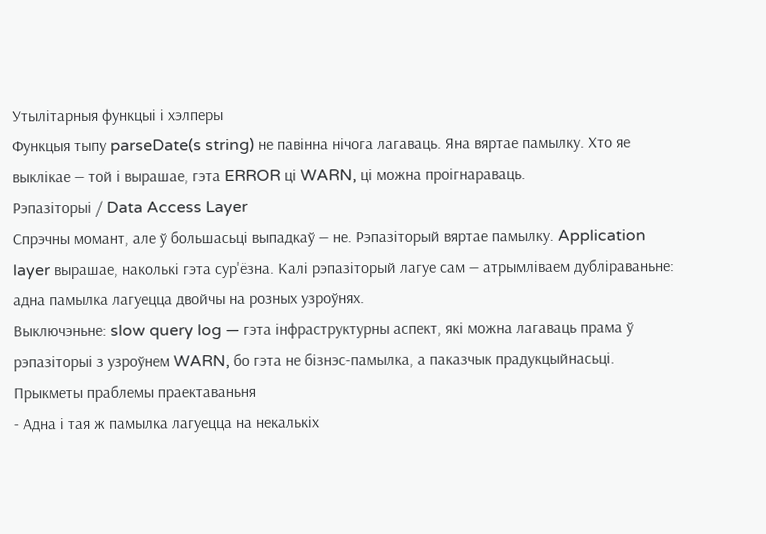Утылітарныя функцыі і хэлперы
Функцыя тыпу parseDate(s string) не павінна нічога лагаваць. Яна вяртае памылку. Хто яе выклікае — той і вырашае, гэта ERROR ці WARN, ці можна проігнараваць.
Рэпазіторыі / Data Access Layer
Спрэчны момант, але ў большасьці выпадкаў — не. Рэпазіторый вяртае памылку. Application layer вырашае, наколькі гэта сур'ёзна. Калі рэпазіторый лагуе сам — атрымліваем дубліраваньне: адна памылка лагуецца двойчы на розных узроўнях.
Выключэньне: slow query log — гэта інфраструктурны аспект, які можна лагаваць прама ў рэпазіторыі з узроўнем WARN, бо гэта не бізнэс-памылка, а паказчык прадукцыйнасьці.
Прыкметы праблемы праектаваньня
- Адна і тая ж памылка лагуецца на некалькіх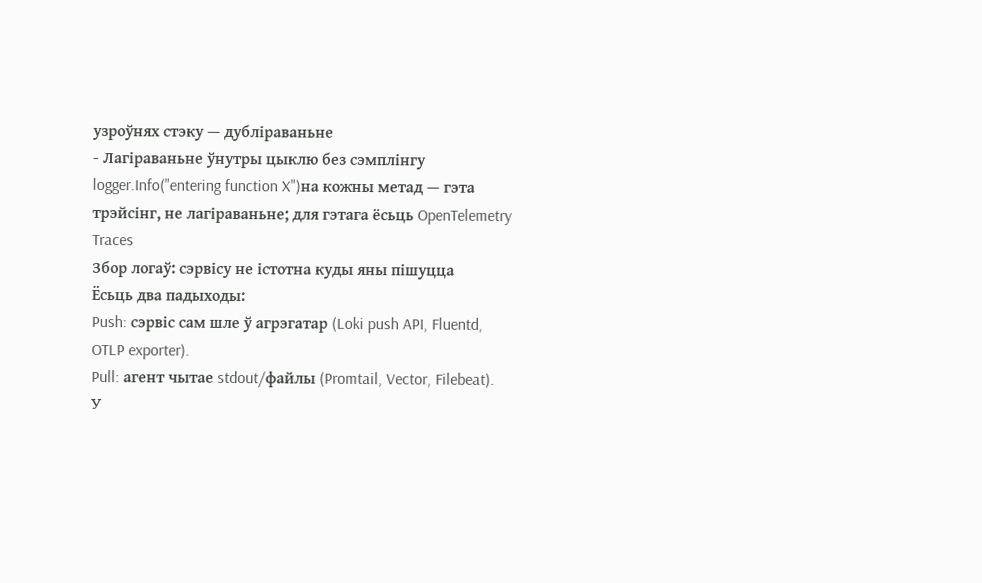узроўнях стэку — дубліраваньне
- Лагіраваньне ўнутры цыклю без сэмплінгу
logger.Info("entering function X")на кожны метад — гэта трэйсінг, не лагіраваньне; для гэтага ёсьць OpenTelemetry Traces
Збор логаў: сэрвісу не істотна куды яны пішуцца
Ёсьць два падыходы:
Push: сэрвіс сам шле ў агрэгатар (Loki push API, Fluentd, OTLP exporter).
Pull: агент чытае stdout/файлы (Promtail, Vector, Filebeat).
У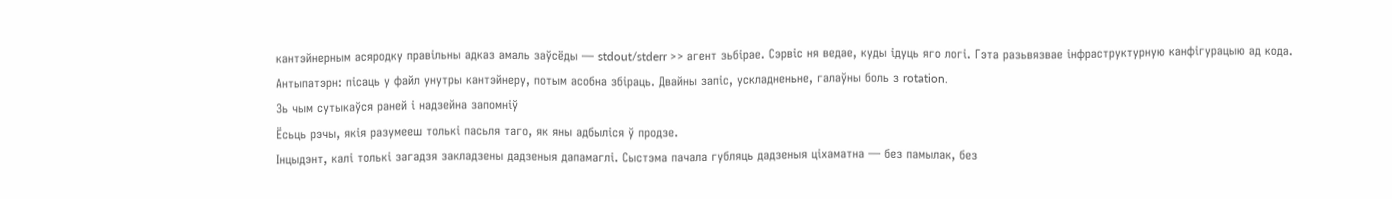кантэйнерным асяродку правільны адказ амаль заўсёды — stdout/stderr >> агент зьбірае. Сэрвіс ня ведае, куды ідуць яго логі. Гэта разьвязвае інфраструктурную канфігурацыю ад кода.
Антыпатэрн: пісаць у файл унутры кантэйнеру, потым асобна збіраць. Двайны запіс, ускладненьне, галаўны боль з rotation.
Зь чым сутыкаўся раней і надзейна запомніў
Ёсьць рэчы, якія разумееш толькі пасьля таго, як яны адбыліся ў продзе.
Інцыдэнт, калі толькі загадзя закладзены дадзеныя дапамаглі. Сыстэма пачала губляць дадзеныя ціхаматна — без памылак, без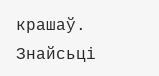крашаў. Знайсьці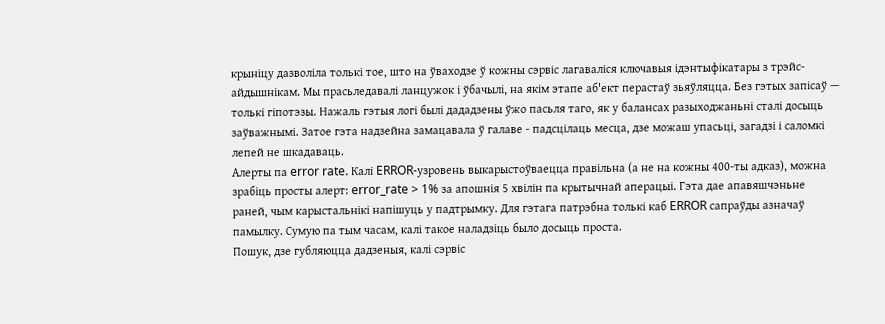крыніцу дазволіла толькі тое, што на ўваходзе ў кожны сэрвіс лагаваліся ключавыя ідэнтыфікатары з трэйс-айдышнікам. Мы прасьледавалі ланцужок і ўбачылі, на якім этапе аб'ект перастаў зьяўляцца. Без гэтых запісаў — толькі гіпотэзы. Нажаль гэтыя логі былі дададзены ўжо пасьля таго, як у балансах разыходжаньні сталі досыць заўважнымі. Затое гэта надзейна замацавала ў галаве - падсцілаць месца, дзе можаш упасьці, загадзі і саломкі лепей не шкадаваць.
Алерты па error rate. Калі ERROR-узровень выкарыстоўваецца правільна (а не на кожны 400-ты адказ), можна зрабіць просты алерт: error_rate > 1% за апошнія 5 хвілін па крытычнай аперацыі. Гэта дае апавяшчэньне раней, чым карыстальнікі напішуць у падтрымку. Для гэтага патрэбна толькі каб ERROR сапраўды азначаў памылку. Сумую па тым часам, калі такое наладзіць было досыць проста.
Пошук, дзе губляюцца дадзеныя, калі сэрвіс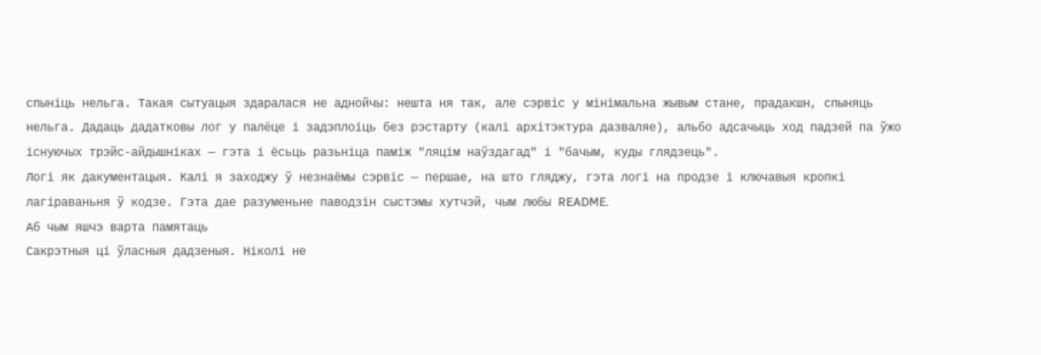спыніць нельга. Такая сытуацыя здаралася не аднойчы: нешта ня так, але сэрвіс у мінімальна жывым стане, прадакшн, спыняць нельга. Дадаць дадатковы лог у палёце і задэплоіць без рэстарту (калі архітэктура дазваляе), альбо адсачыць ход падзей па ўжо існуючых трэйс-айдышніках — гэта і ёсьць разьніца паміж "ляцім наўздагад" і "бачым, куды глядзець".
Логі як дакументацыя. Калі я заходжу ў незнаёмы сэрвіс — першае, на што гляджу, гэта логі на продзе і ключавыя кропкі лагіраваньня ў кодзе. Гэта дае разуменьне паводзін сыстэмы хутчэй, чым любы README.
Аб чым яшчэ варта памятаць
Сакрэтныя ці ўласныя дадзеныя. Ніколі не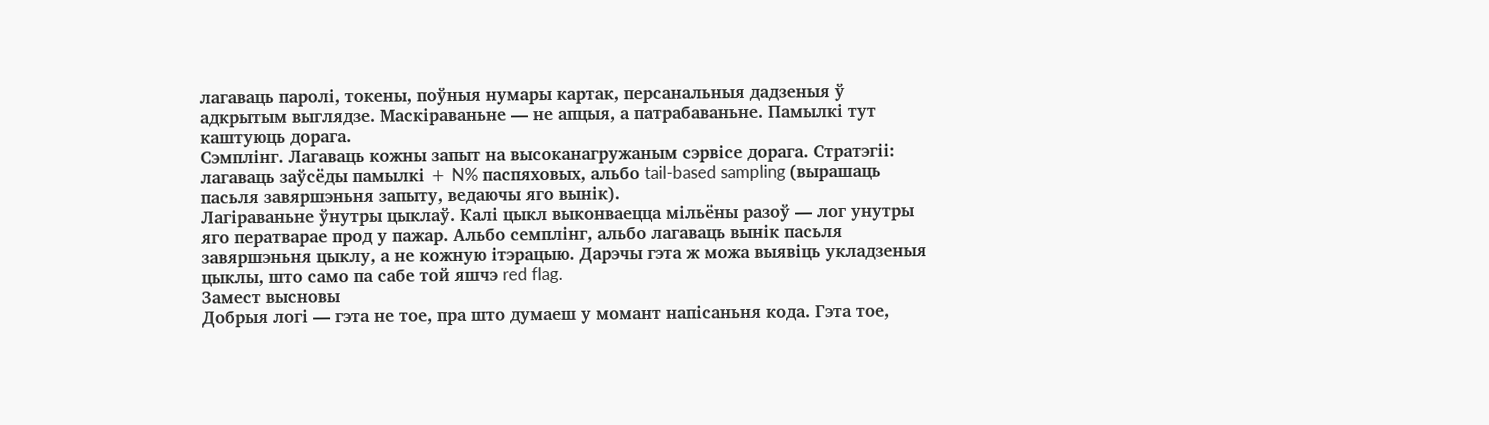лагаваць паролі, токены, поўныя нумары картак, персанальныя дадзеныя ў адкрытым выглядзе. Маскіраваньне — не апцыя, а патрабаваньне. Памылкі тут каштуюць дорага.
Сэмплінг. Лагаваць кожны запыт на высоканагружаным сэрвісе дорага. Стратэгіі: лагаваць заўсёды памылкі + N% паспяховых, альбо tail-based sampling (вырашаць пасьля завяршэньня запыту, ведаючы яго вынік).
Лагіраваньне ўнутры цыклаў. Калі цыкл выконваецца мільёны разоў — лог унутры яго ператварае прод у пажар. Альбо семплінг, альбо лагаваць вынік пасьля завяршэньня цыклу, а не кожную ітэрацыю. Дарэчы гэта ж можа выявіць укладзеныя цыклы, што само па сабе той яшчэ red flag.
Замест высновы
Добрыя логі — гэта не тое, пра што думаеш у момант напісаньня кода. Гэта тое,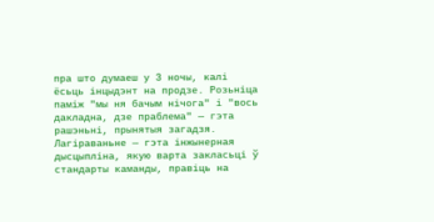пра што думаеш у 3 ночы, калі ёсьць інцыдэнт на продзе. Розьніца паміж "мы ня бачым нічога" і "вось дакладна, дзе праблема" — гэта рашэньні, прынятыя загадзя.
Лагіраваньне — гэта інжынерная дысцыпліна, якую варта закласьці ў стандарты каманды, правіць на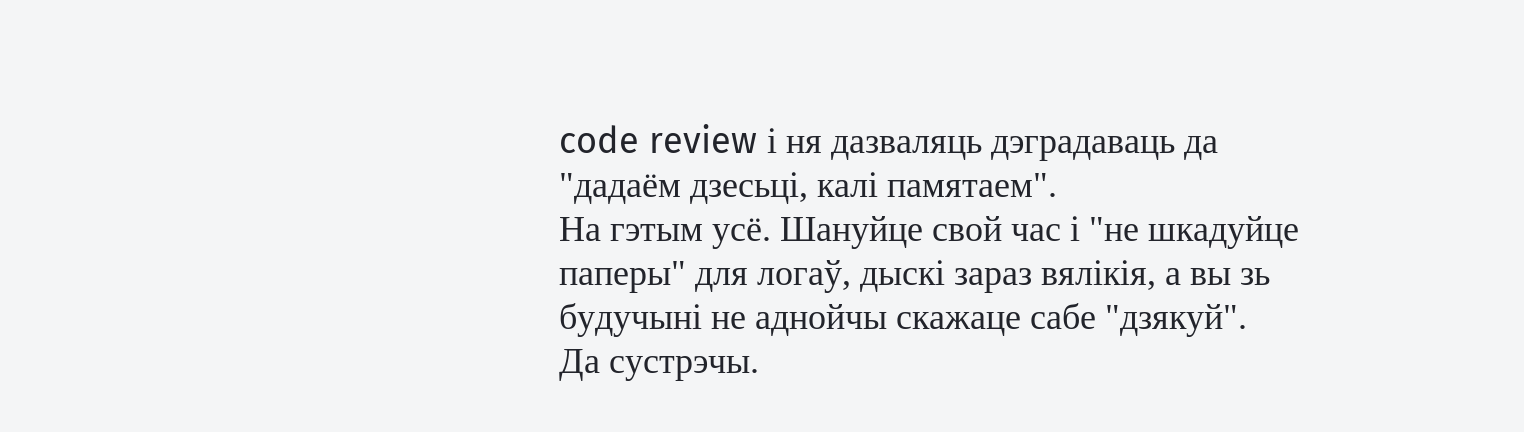code review і ня дазваляць дэградаваць да "дадаём дзесьці, калі памятаем".
На гэтым усё. Шануйце свой час і "не шкадуйце паперы" для логаў, дыскі зараз вялікія, а вы зь будучыні не аднойчы скажаце сабе "дзякуй".
Да сустрэчы.